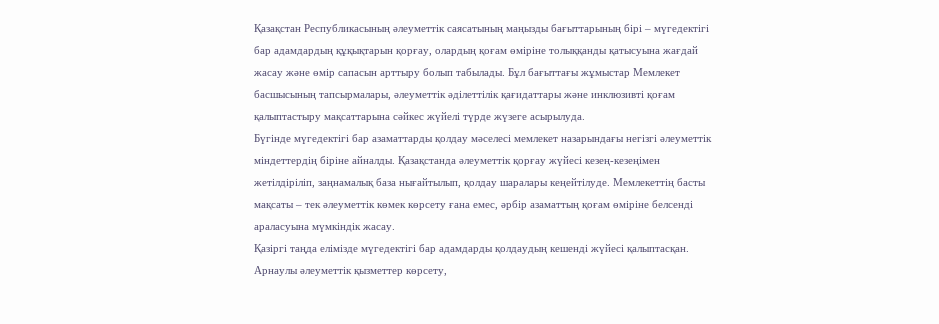Қазақстан Республикасының әлеуметтік саясатының маңызды бағыттарының бірі – мүгедектігі бар адамдардың құқықтарын қорғау, олардың қоғам өміріне толыққанды қатысуына жағдай жасау және өмір сапасын арттыру болып табылады. Бұл бағыттағы жұмыстар Мемлекет басшысының тапсырмалары, әлеуметтік әділеттілік қағидаттары және инклюзивті қоғам қалыптастыру мақсаттарына сәйкес жүйелі түрде жүзеге асырылуда.
Бүгінде мүгедектігі бар азаматтарды қолдау мәселесі мемлекет назарындағы негізгі әлеуметтік міндеттердің біріне айналды. Қазақстанда әлеуметтік қорғау жүйесі кезең-кезеңімен жетілдіріліп, заңнамалық база нығайтылып, қолдау шаралары кеңейтілуде. Мемлекеттің басты мақсаты – тек әлеуметтік көмек көрсету ғана емес, әрбір азаматтың қоғам өміріне белсенді араласуына мүмкіндік жасау.
Қазіргі таңда елімізде мүгедектігі бар адамдарды қолдаудың кешенді жүйесі қалыптасқан. Арнаулы әлеуметтік қызметтер көрсету,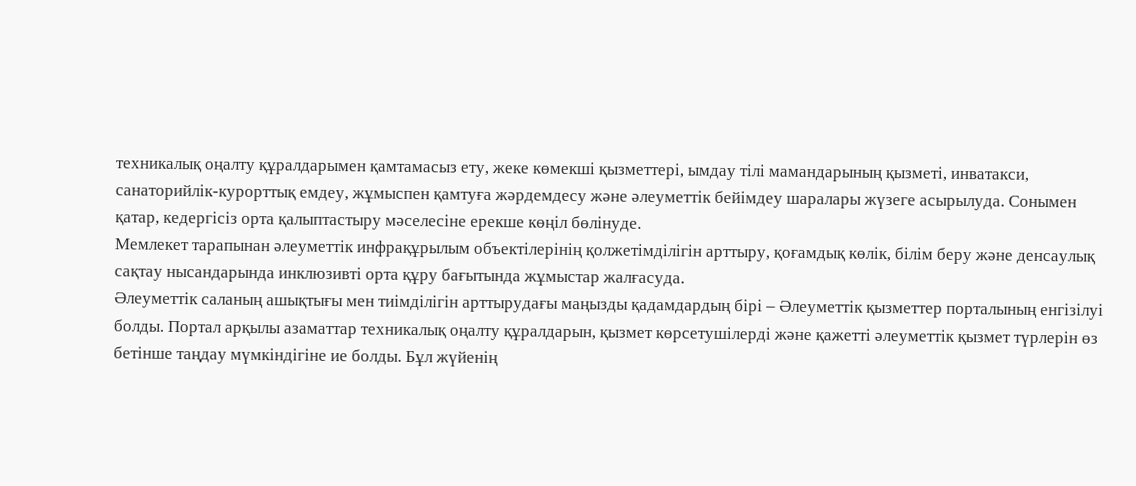техникалық оңалту құралдарымен қамтамасыз ету, жеке көмекші қызметтері, ымдау тілі мамандарының қызметі, инватакси, санаторийлік-курорттық емдеу, жұмыспен қамтуға жәрдемдесу және әлеуметтік бейімдеу шаралары жүзеге асырылуда. Сонымен қатар, кедергісіз орта қалыптастыру мәселесіне ерекше көңіл бөлінуде.
Мемлекет тарапынан әлеуметтік инфрақұрылым объектілерінің қолжетімділігін арттыру, қоғамдық көлік, білім беру және денсаулық сақтау нысандарында инклюзивті орта құру бағытында жұмыстар жалғасуда.
Әлеуметтік саланың ашықтығы мен тиімділігін арттырудағы маңызды қадамдардың бірі – Әлеуметтік қызметтер порталының енгізілуі болды. Портал арқылы азаматтар техникалық оңалту құралдарын, қызмет көрсетушілерді және қажетті әлеуметтік қызмет түрлерін өз бетінше таңдау мүмкіндігіне ие болды. Бұл жүйенің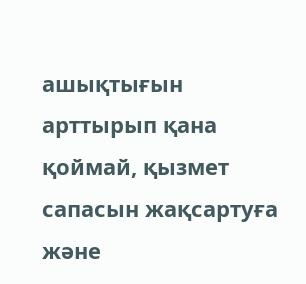ашықтығын арттырып қана қоймай, қызмет сапасын жақсартуға және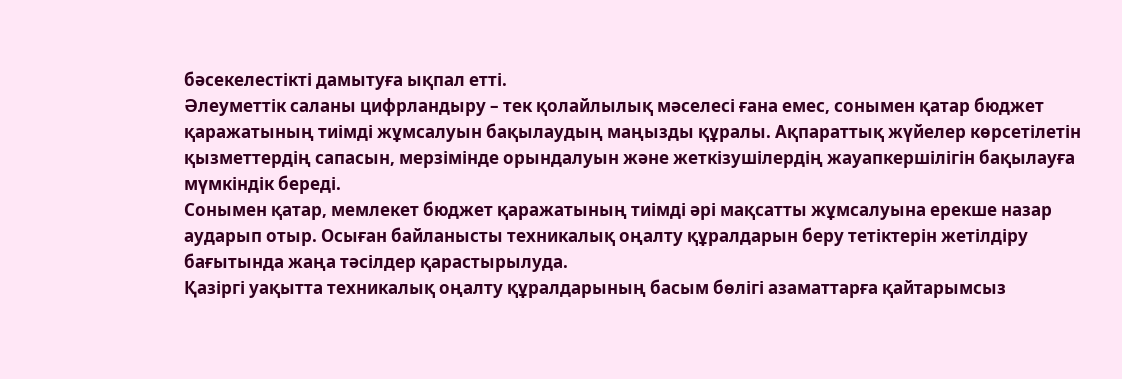бәсекелестікті дамытуға ықпал етті.
Әлеуметтік саланы цифрландыру – тек қолайлылық мәселесі ғана емес, сонымен қатар бюджет қаражатының тиімді жұмсалуын бақылаудың маңызды құралы. Ақпараттық жүйелер көрсетілетін қызметтердің сапасын, мерзімінде орындалуын және жеткізушілердің жауапкершілігін бақылауға мүмкіндік береді.
Сонымен қатар, мемлекет бюджет қаражатының тиімді әрі мақсатты жұмсалуына ерекше назар аударып отыр. Осыған байланысты техникалық оңалту құралдарын беру тетіктерін жетілдіру бағытында жаңа тәсілдер қарастырылуда.
Қазіргі уақытта техникалық оңалту құралдарының басым бөлігі азаматтарға қайтарымсыз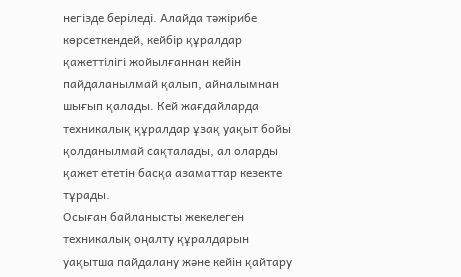негізде беріледі. Алайда тәжірибе көрсеткендей, кейбір құралдар қажеттілігі жойылғаннан кейін пайдаланылмай қалып, айналымнан шығып қалады. Кей жағдайларда техникалық құралдар ұзақ уақыт бойы қолданылмай сақталады, ал оларды қажет ететін басқа азаматтар кезекте тұрады.
Осыған байланысты жекелеген техникалық оңалту құралдарын уақытша пайдалану және кейін қайтару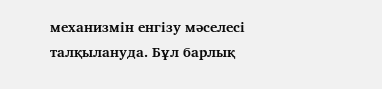механизмін енгізу мәселесі талқылануда. Бұл барлық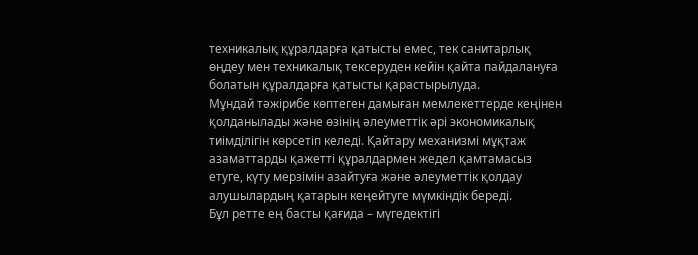техникалық құралдарға қатысты емес, тек санитарлық өңдеу мен техникалық тексеруден кейін қайта пайдалануға болатын құралдарға қатысты қарастырылуда.
Мұндай тәжірибе көптеген дамыған мемлекеттерде кеңінен қолданылады және өзінің әлеуметтік әрі экономикалық тиімділігін көрсетіп келеді. Қайтару механизмі мұқтаж азаматтарды қажетті құралдармен жедел қамтамасыз етуге, күту мерзімін азайтуға және әлеуметтік қолдау алушылардың қатарын кеңейтуге мүмкіндік береді.
Бұл ретте ең басты қағида – мүгедектігі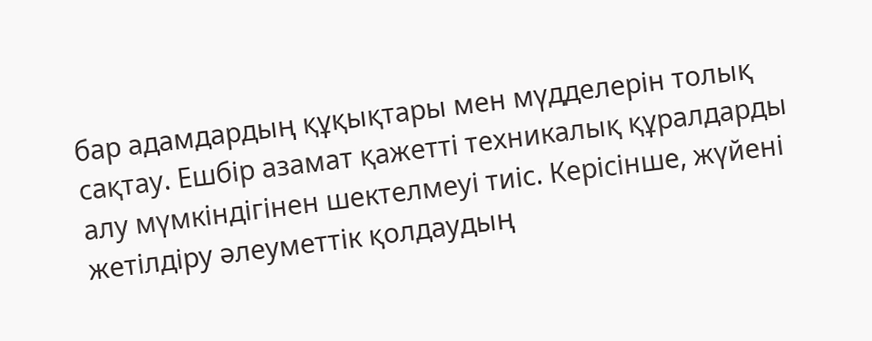бар адамдардың құқықтары мен мүдделерін толық сақтау. Ешбір азамат қажетті техникалық құралдарды алу мүмкіндігінен шектелмеуі тиіс. Керісінше, жүйені жетілдіру әлеуметтік қолдаудың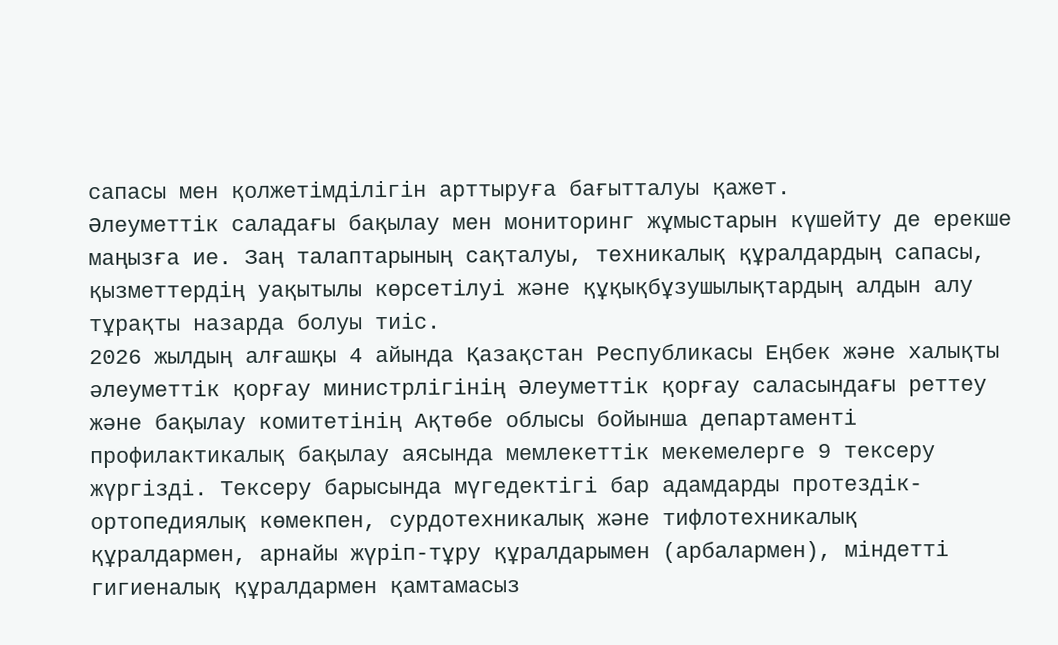сапасы мен қолжетімділігін арттыруға бағытталуы қажет.
Әлеуметтік саладағы бақылау мен мониторинг жұмыстарын күшейту де ерекше маңызға ие. Заң талаптарының сақталуы, техникалық құралдардың сапасы, қызметтердің уақытылы көрсетілуі және құқықбұзушылықтардың алдын алу тұрақты назарда болуы тиіс.
2026 жылдың алғашқы 4 айында Қазақстан Республикасы Еңбек және халықты әлеуметтік қорғау министрлігінің Әлеуметтік қорғау саласындағы реттеу және бақылау комитетінің Ақтөбе облысы бойынша департаменті профилактикалық бақылау аясында мемлекеттік мекемелерге 9 тексеру жүргізді. Тексеру барысында мүгедектігі бар адамдарды протездік-ортопедиялық көмекпен, сурдотехникалық және тифлотехникалық құралдармен, арнайы жүріп-тұру құралдарымен (арбалармен), міндетті гигиеналық құралдармен қамтамасыз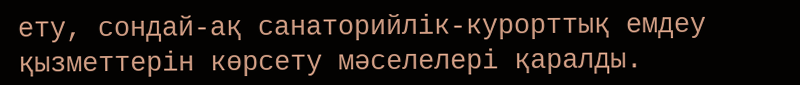ету, сондай-ақ санаторийлік-курорттық емдеу қызметтерін көрсету мәселелері қаралды.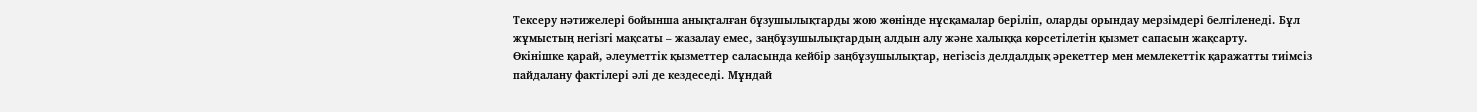Тексеру нәтижелері бойынша анықталған бұзушылықтарды жою жөнінде нұсқамалар беріліп, оларды орындау мерзімдері белгіленеді. Бұл жұмыстың негізгі мақсаты – жазалау емес, заңбұзушылықтардың алдын алу және халыққа көрсетілетін қызмет сапасын жақсарту.
Өкінішке қарай, әлеуметтік қызметтер саласында кейбір заңбұзушылықтар, негізсіз делдалдық әрекеттер мен мемлекеттік қаражатты тиімсіз пайдалану фактілері әлі де кездеседі. Мұндай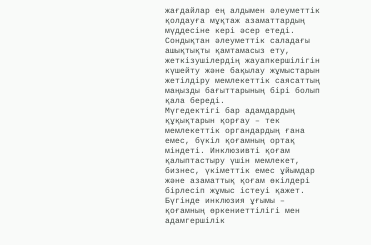жағдайлар ең алдымен әлеуметтік қолдауға мұқтаж азаматтардың мүддесіне кері әсер етеді.
Сондықтан әлеуметтік саладағы ашықтықты қамтамасыз ету, жеткізушілердің жауапкершілігін күшейту және бақылау жұмыстарын жетілдіру мемлекеттік саясаттың маңызды бағыттарының бірі болып қала береді.
Мүгедектігі бар адамдардың құқықтарын қорғау – тек мемлекеттік органдардың ғана емес, бүкіл қоғамның ортақ міндеті. Инклюзивті қоғам қалыптастыру үшін мемлекет, бизнес, үкіметтік емес ұйымдар және азаматтық қоғам өкілдері бірлесіп жұмыс істеуі қажет.
Бүгінде инклюзия ұғымы – қоғамның өркениеттілігі мен адамгершілік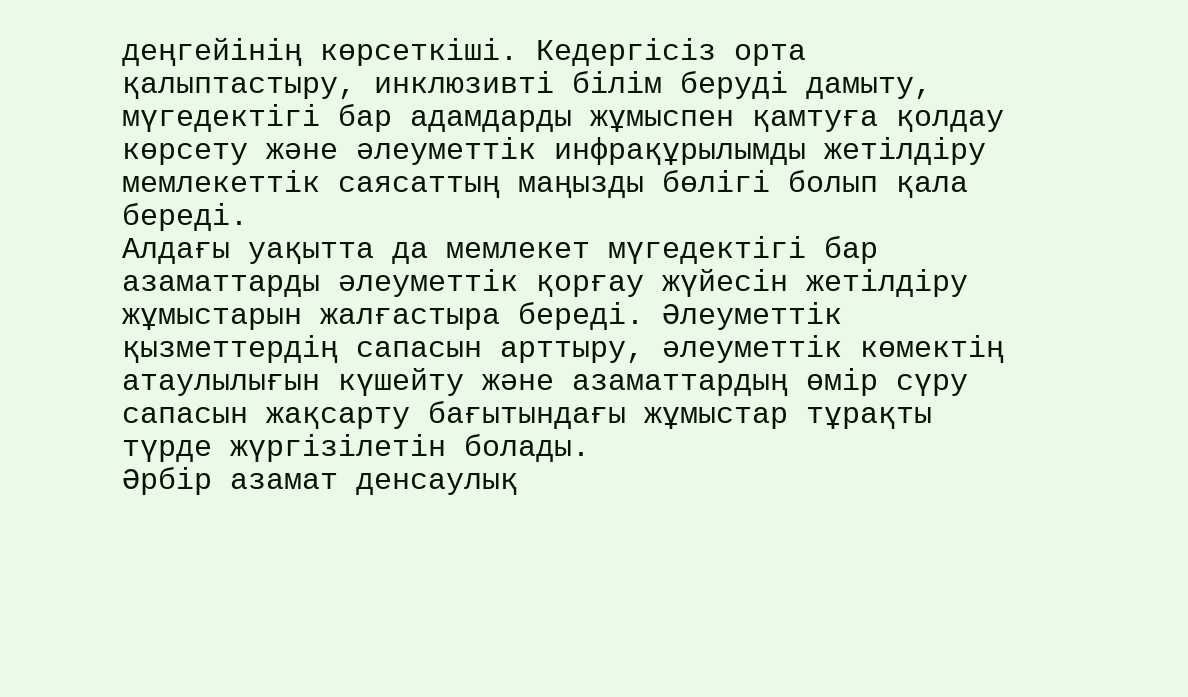деңгейінің көрсеткіші. Кедергісіз орта қалыптастыру, инклюзивті білім беруді дамыту, мүгедектігі бар адамдарды жұмыспен қамтуға қолдау көрсету және әлеуметтік инфрақұрылымды жетілдіру мемлекеттік саясаттың маңызды бөлігі болып қала береді.
Алдағы уақытта да мемлекет мүгедектігі бар азаматтарды әлеуметтік қорғау жүйесін жетілдіру жұмыстарын жалғастыра береді. Әлеуметтік қызметтердің сапасын арттыру, әлеуметтік көмектің атаулылығын күшейту және азаматтардың өмір сүру сапасын жақсарту бағытындағы жұмыстар тұрақты түрде жүргізілетін болады.
Әрбір азамат денсаулық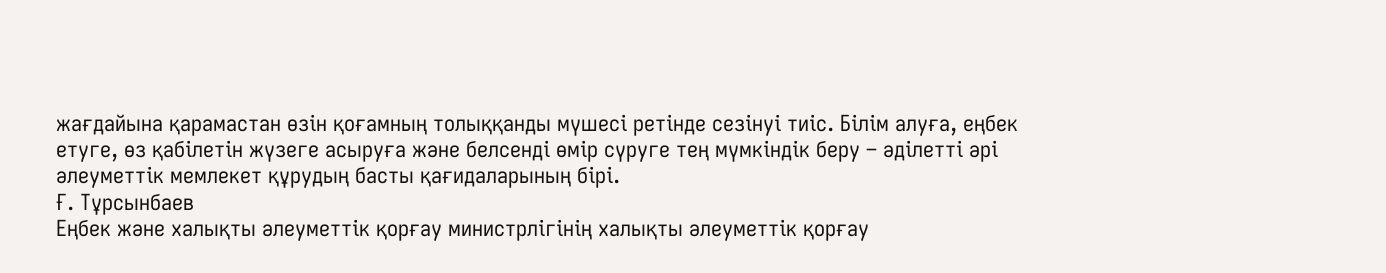жағдайына қарамастан өзін қоғамның толыққанды мүшесі ретінде сезінуі тиіс. Білім алуға, еңбек етуге, өз қабілетін жүзеге асыруға және белсенді өмір сүруге тең мүмкіндік беру – әділетті әрі әлеуметтік мемлекет құрудың басты қағидаларының бірі.
Ғ. Тұрсынбаев
Еңбек және халықты әлеуметтік қорғау министрлігінің халықты әлеуметтік қорғау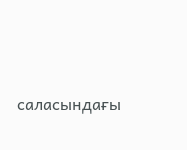саласындағы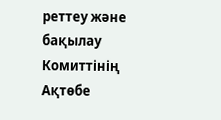реттеу және бақылау Комиттінің Ақтөбе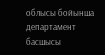облысы бойынша департамент басшысы